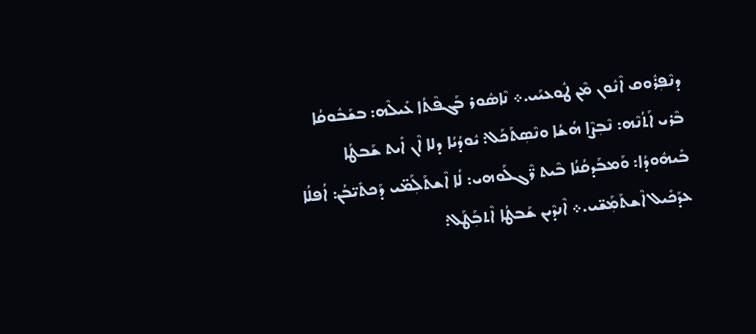ܕܢܶܦܼܪܽܘܩ ܐܶܢܽܘܢ ܡܶܢ ܛܽܘܥܝܰܝ.܀ ܢܶܐܣܽܘܪ ܒܰܓܦܶܬܳܐ ܥܺܝܠܶܗ: ܒܫܰܒܽܘܩܳܐ ܒܶܪܝ ܐܰܬܳܢܶܗ: ܢܶܒܼܨܶܐ ܗܳܫܳܐ ܘܢܶܣܼܬܰܟܰܠ: ܝܽܘܕܳܝܳܐ ܕܠܐ ܐܶܢ ܐܺܝܬ ܫܰܒܛܳܐ ܒܺܝܗܽܘܕܳܐ: ܘܰܡܒܰܕܩܳܢܳܐ ܒܶܝܬ ܪ̈ܶܓܠܰܘܗܝ: ܠܳܐ ܐܶܫܬܰܠܼܰܡ̈ܝ ܕܰܟܬܺܝ̈ܒܳܢ: ܐܳܦܠܳܐ ܥܕܰܟܺܝܠ ܐܶܫܬܰܡܼܰܫ̈ܝ.܀ ܐܶܢܕܶܝܢ ܫܰܒܛܳܐ ܐܶܬܒܼܰܛܰܠ: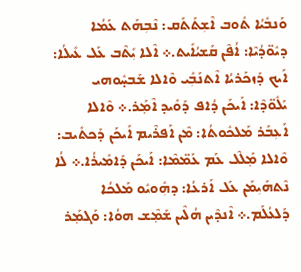ܘܰܢܒܺܝܳܐ ܬܽܘܒ ܐܶܫܼܬܰܬܰܩ: ܢܶܒܼܗܰܬ ܥܰܡܳܐ ܕܝܽܘ̈ܕܳܝܶܐ: ܐܳܦܶܢ ܩܰܫܝܳܐܺܝܬ.܀ ܐܶܠܐ ܝܼܺܬܶܒ ܥܰܠ ܥܺܝܠܳܐ: ܐܰܝܟ ܕܰܙܟܰܪܝܳܐ ܐܶܬܢܰܒܼܺܝ ܘܶܐܠܐ ܫܰܒܚ̣ܽܘܗܝ ܝܰܠܽܘ̈ܕܶܐ: ܐܰܝܟܰܢ ܕܳܐܦ ܕܰܘܺܝܕ ܐܶܡ݂ܰܪ.܀ ܘܶܐܠܐ ܐܰܥܼܒܰܪ ܡܰܠܟܽܘܬܳܐ: ܡܶܢ ܐܰܦܪܶܝܡ ܐܰܝܟܰܢ ܕܰܟܬܺܝܒ: ܘܶܐܠܐ ܡ݂ܰܠܶܠ ܥܰܡ ܥܰܡ̈ܡܶܐ: ܐܰܝܟܰܢ ܕܰܐܡܺܝܪܳܐ.܀ ܠܳܐ ܢܶܬܗܰܝܼܡܰܢ ܥܰܠ ܐܰܪܥܳܐ: ܕܗܼܽܘܝܽܘ ܡܰܠܟܳܐ ܕܰܠܥܳܠܰܡ.܀ ܐܶܢܕܶܝܢ ܗܳܠܶܝܢ ܫܰܡ݂ܶܫ ܗܘܳܐ: ܘܰܓܡ݂ܰܪ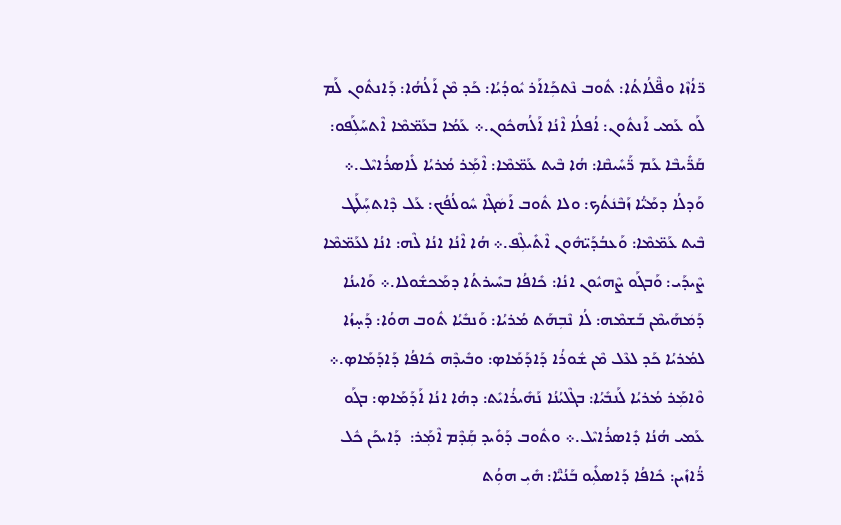ܪ̈ܐܳܙܶܐ ܘܦ̈ܶܠܳܐܬܳܐ: ܬܽܘܒ ܢܶܬܟܼܰܐܐܰܪ ܝܽܘܕܳܝܳܐ: ܟܰܕ ܡܶܢ ܐܰܠܳܗܳܐ: ܕܰܐܢܬܽܘܢ ܠܰܡ ܠܰܘ ܥܰܡܝ ܐܰܢܬܽܘܢ: ܐܳܦܠܳܐ ܐܶܢܳܐ ܐܰܠܳܗܟܽܘܢ.܀ ܥܰܡܳܐ ܒܥܰܡ̈ܡܶܐ ܐܶܬܚܰܠܼܰܦܘ: ܩܰܪ̈ܺܝܒܶܐ ܥܰܡ ܪ̈ܰܚܺܝܩܶܐ: ܗܳܐ ܒܶܝܬ ܥܰܡ̈ܡܶܐ: ܐܶܡܼܰܪ ܡܳܪܝܳܐ ܠܺܐܣܪܳܐܝܶܠ.܀ ܘܰܕܠܳܐ ܕܡܰܝ̈ܳܐ ܙܰܒܶܢܿܬܳܟ: ܘܠܐ ܬܽܘܒ ܐܰܣܿܓܶܐ ܚܽܘܠܳܦܳܟ: ܥܰܠ ܕܶܐܬܚܼܰܠܰܛ ܒܶܝܬ ܥܰܡ̈ܡܶܐ: ܘܰܥܒܳܕܰܝ̈ܗܽܘܢ ܐܶܬܺܝܠܼܶܦ.܀ ܗܳܐ ܐܶܢܳܐ ܐܢܳܐ ܠܶܗ: ܐܢܳܐ ܠܥܰܡ̈ܡܶܐ ܨܶܝܕܰܝ: ܘܰܒܓܰܘ ܨܶܗܝܽܘܢ ܐܢܳܐ: ܟܺܐܦܳܐ ܒܚܺܝܪܬܳܐ ܕܡܰܟܫܽܘܠܐ.܀ ܘܰܐܝܢܳܐ ܕܰܡܿܗܰܝܡܶܢ ܒܰܫܡܶܗ: ܠܳܐ ܢܶܒܼܗܰܬ ܡܳܪܝܳܐ: ܘܰܢܒܺܝܳܐ ܬܽܘܒ ܗܘܳܐ: ܕܰܚ̣ܙܳܐ ܠܡܳܪܝܳܐ ܟܰܕ ܠܥܶܠ ܡܶܢ ܫܽܘܪܳܐ ܕܰܐܕܰܡܰܐܤ: ܘܒܺܝܕܶܗ ܟܺܐܦܳܐ ܕܰܐܕܰܡܰܐܤ.܀ ܘܶܐܡܼܰܪ ܡܳܪܝܳܐ ܠܰܢܒܺܝܳܐ: ܒܓܶܠܝܳܢܳܐ ܢܰܗܺܝܪܳܐܝܺܬ: ܕܗܳܐ ܐܢܳܐ ܐܰܕܰܡܰܐܤ: ܒܓܰܘ ܥܰܡܝ ܗܳܢܳܐ ܕܺܐܣܪܳܐܝܶܠ.܀ ܘܬܽܘܒ ܕܰܘܺܝܕ ܩܼܰܕܶܡ ܐܶܡ݂ܰܪ:  ܕܰܐܝܟܰܢ ܟܽܠ ܪ̈ܳܐܙܺܝܢ: ܟܺܐܦܳܐ ܕܰܐܣܠܺܝܼܘ ܒܰܢܳܝ̈ܶܐ: ܗܺܝܼ ܗܘܼܳܬ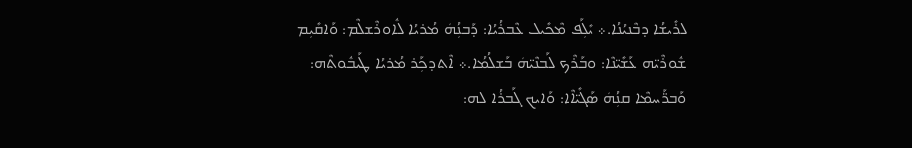ܠܪܺܝܫܳܐ ܕܒܶܢܝܳܢܳܐ.܀ ܝܺܠܼܰܦ ܡܶܟܺܝܠ ܥܶܒܪܳܝܳܐ: ܕܰܒܢܼܳܗܿ ܡܳܪܝܳܐ ܠܽܐܘܪܶܫܠܶܡ: ܘܰܐܩܺܝܼܡ ܫܽܘܪܶܝ̈ܗ ܥܰܫܺܝ̈ܢܶܐ: ܘܒܰܪܶܟ ܠܰܒܢܶܝ̈ܗܿ ܒܰܫܠܳܡܳܐ.܀ ܐܶܬܕܟܼܰܪ ܡܳܪܝܳܐ ܛܰܝܒܽܘܬܶܗ: ܘܰܒܪ̈ܰܚܡܶܐ ܩܢܼܳܗܿ ܣܰܓܺܝ̈ܐܶܐ: ܘܰܐܝܟ ܓܰܒܪܳܐ ܠܗ: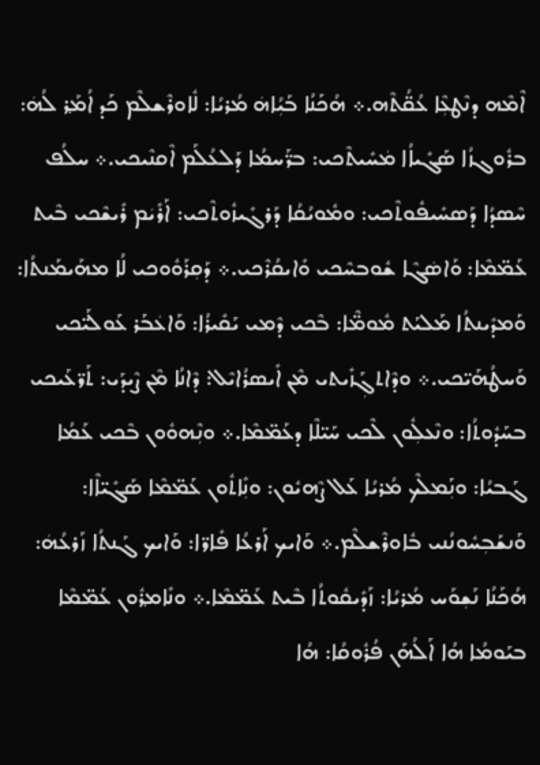ܐܶܡܶܗ ܕܢܶܛܥܼܶܐ ܥܳܩ̈ܳܬܶܗ.܀ ܗܳܟܰܢܳܐ ܒܰܝܼܳܐܗܿ ܡܳܪܝܳܐ: ܠܽܐܘܪܶܫܠܶܡ ܟܰܕ ܐܳܡ݂ܰܪ ܠܳܗܿ: ܒܪܽܘܓܙܳܐ ܣܰܓܺܝܐܳܐ ܡܿܚܺܝܬܶܟܝ: ܒܪ̈ܰܚܡܳܐ ܕܰܠܥܳܠܰܡ ܐܶܩܢܶܝܟܝ.܀ ܚܠܳܦ ܚܶܣܕܳܐ ܕܰܣܚܺܝܦܽܘܬܶܟܝ: ܘܡܽܘܝܳܩܳܐ ܕܰܪܓܺܝܙܽܘܬܶܟܝ: ܐܰܪܺܝܿܡ ܪܺܝܫܶܟܝ ܒܶܝܬ ܥܰܡ̈ܡܶܐ: ܘܰܐܣܿܓܶܐ ܫܽܘܒܚܶܟܝ ܘܺܐܝܩܳܪܶܟܝ.܀ ܕܰܩܼܪܰܘܽܘܟܝ ܠܳܐ ܡܗܰܝܡܰܢܬܳܐ: ܘܰܡܕܺܝܢܬܳܐ ܡܰܠܝܰܬ ܡܽܘܡ̈ܶܐ: ܒܶܟܝ ܕܶܡܝ ܝܰܩܺܝܪܳܐ: ܘܰܐܥܿܒܰܪ ܥܰܘܠܰܝ̈ܟܝ ܘܰܚܛܳܗܰܝ̈ܟܝ.܀ ܘܕܶܐܬܓܼܰܙܺܝܬܝ ܡܶܢ ܐܺܝܣܪܳܐܝܶܠ: ܕܶܐܢܳܐ ܡܶܢ ܨܶܝܕܰܝ: ܬܰܪ̈ܥܰܝܟܝ ܒܚܰܕܽܘܬܳܐ: ܘܢܶܥܠܼܽܘܢ ܠܶܟܝ ܚܰܝ̈ܠܶܐ ܕܥܰܡ̈ܡܶܐ.܀ ܘܢܼܶܗܘܽܘܢ ܒܶܟܝ ܥܰܡܳܐ ܓܰܒܝܳܐ: ܘܢܼܰܡܠܶܟ ܡܳܪܝܳܐ ܥܰܠ ܨܶܗܝܽܘܢ: ܘܢܼܺܐܬܽܘܢ ܥܰܡ̈ܡܶܐ ܣܰܓܺܝ̈ܐܶܐ: ܘܰܢܫܰܒܼܚܽܘܢܳܢܝ ܒܽܐܘܪܶܫܠܶܡ.܀ ܘܰܐܝܟ ܐܰܪܥܳܐ ܦܺܐܪ̈ܐ: ܘܰܐܝܟ ܓܰܢܬܳܐ ܙܰܪܥܳܗܿ: ܗܳܟܰܢܳܐ ܢܰܫܼܘܰܚ ܡܳܪܝܳܐ: ܙܰܕܺܝܩܽܘܬܳܐ ܒܶܝܬ ܥܰܡ̈ܡܶܐ.܀ ܘܢܺܐܡ݂ܪܽܘܢ ܥܰܡ̈ܡܶܐ ܒܝܰܘܡܳܐ ܗܳܐ ܐܰܠܳܗܰܢ ܦܳܪܽܘܩܳܐ: ܗܳܐ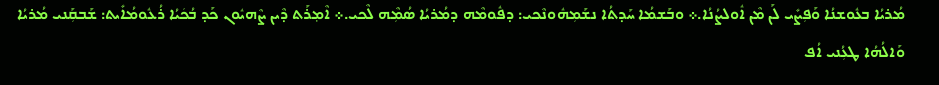ܡܳܪܝܳܐ ܒܥܽܘܫܢܳܐ ܘܰܦܼܨܺܝ ܠܰܢ ܡܶܢ ܐܽܘܠܨܳܢܳܐ.܀ ܘܒܰܫܡܳܐ ܚܰܕܬܳܐ ܢܫܰܡܼܗܽܘܢܶܟܝ: ܕܦܽܘܡܶܗ ܕܡܳܪܝܳܐ ܣܳܡܼܶܗ ܠܶܟܝ.܀ ܐܶܡ݂ܪܰܬ ܕܶܝܢ ܨܶܗܝܽܘܢ ܟܰܕ ܒܳܟܿܝܳܐ ܪܳܥܽܘܡܳܐܺܝܬ: ܫܰܒܩܼܰܢܝ ܡܳܪܝܳܐ ܘܰܐܠܳܗܳܐ ܛܥܼܳܢܝ ܐܳܦ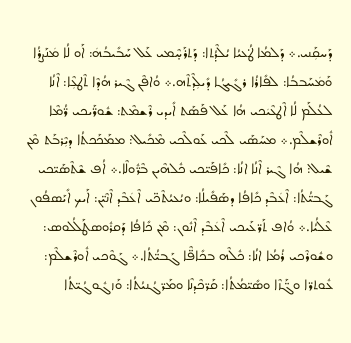ܕܰܚܩܼܰܢܝ.܀ ܕܰܠܡܳܐ ܛܳ݀ܥܝܳܐ ܝܳܠܶܕܳܬܐ: ܕܰܬܪܰܚ̣ܶܡܝ ܥܰܠ ܚܰܒܺܝܒܳܗܿ: ܐܰܘ ܠܳܐ ܡܿܢܰܨܪܳܐ ܘܰܡܿܚܰܒܒܳܐ: ܠܦܺܐܪܳܐ ܪܓܺܝܓܳܐ ܕܺܝܠܼܶܕܬܶܗ.܀ ܘܳܐܦܶܢ ܓܶܝܪ ܗܳܕܶܐ ܬܶܛܥܼܶܐ: ܐܶܢܳܐ ܠܥܳܠܰܡ ܠܳܐ ܐܶܛܥܶܝܿܟܝ ܗܳܐ ܥܰܠ ܦܰܣܰܬ ܐܺܝܕܝ ܪܶܫܡܶܬ: ܫܽܘܪ̈ܰܝܟܝ ܪ̈ܳܡܶܐ ܐܽܘܪܶܫܠܶܡ.܀ ܡܚܰܣܰܝ ܠܶܟܝ ܥܰܘܠܶܟܝ ܡܶܟܺܝܠ: ܡܡܰܟܰܟܬܳܐ ܕܝܼܶܪܒܰܬ ܡܶܢ ܫܶܝܠ: ܗܳܐ ܓܶܝܪ ܐܶܢܳܐ ܐܢܳܐ: ܟܺܐܦܰܝ̈ܟܝ ܟܽܠܗܶܝܢ ܒܶܪ̈ܽܘܠܶܐ.܀ ܐܳܦ ܫܶܬܶܣܰܝ̈ܟܝ ܓܰܒܝ̈ܳܬܳܐ: ܐܶܥܿܒܶܕ ܟܺܐܦܳܐ ܕܣܰܦܺܝܠܳܐ: ܘܝܳܥܝܳܬܶܟ̈ܝ ܐܶܥܿܒܶܕ ܐܶܢܶܝ̈ܢ: ܐܰܝܟ ܐܺܝܰܣܦܳܘܢ ܥܶܠܳܝܳܐ.܀ ܘܳܐܦ ܬܰܪ̈ܥܰܝܟܝ ܐܶܥܿܒܶܕ ܐܶܢܽܘܢ: ܡܶܢ ܟܺܐܦܳܐ ܕܰܩܪܽܘܣܛܰܠܳܠܘܣ: ܘܫܽܘܪܶܟܝ ܪܳܡܳܐ ܐܢܳܐ: ܟܽܠܶܗ ܒܟܺܐܦ̈ܶܐ ܓܰܒܝ̈ܳܬܳܐ.܀ ܓܰܘܶܟܝ ܐܽܘܪܶܫܠܶܡ: ܥܽܘܬܪ̈ܐ ܘܓ̈ܰܙܶܐ ܘܣܺܝ̈ܡܳܬܳܐ: ܩܰܪ̈ܟܶܕܢܶܐ ܘܡܰܪ̈ܓܳܢܝܳܬܳܐ: ܘܰܙܓܽܘܓܳܝ̈ܬܳܐ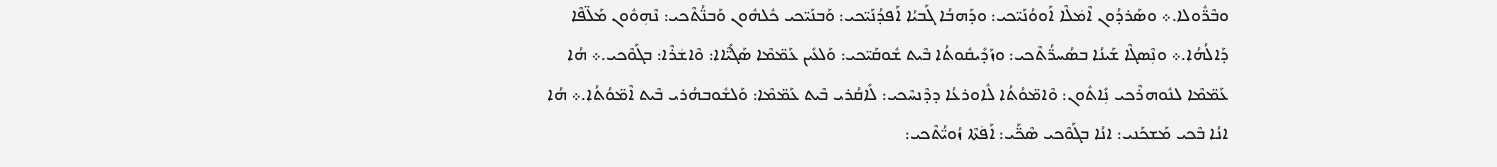ܘܒܶܪ̈ܽܘܠܐ.܀ ܘܣܰܪܕܳܘܢ ܐܶܡܿܠܶܐ ܐܰܘܘܳܢܰܝ̈ܟܝ: ܘܕܰܗܒܳܐ ܓܰܒܝܳܐ ܐܰܦܕܳܢܰܝ̈ܟܝ: ܘܰܒܢܰܝ̈ܟܝ ܟܽܠܗܽܘܢ ܘܰܒܢ̈ܳܬܶܟܝ: ܢܶܗܼܘܽܘܢ ܡܰܠ̈ܦܶܐ ܕܰܐܠܳܗܳܐ.܀ ܘܢܼܶܣܓܶܐ ܫܰܝܢܳܐ ܒܣܳܚܪ̈ܳܬܶܟܝ: ܘܙܰܕܺܝܩܽܘܬܳܐ ܒܶܝܬ ܫܽܘܩܰܝ̈ܟܝ: ܘܰܠܥܺܝܢ ܥܰܡ̈ܡܶܐ ܣܰܓܺܝ̈ܶܐܐ: ܘܶܐܫܿܪܶܐ: ܒܓܰܘܶܟܝ.܀ ܗܳܐ ܥܰܡ̈ܡܶܐ ܠܢܽܘܗܪܶܟܝ ܢܼܺܐܬܽܘܢ: ܘܶܐܡ̈ܘܳܬܳܐ ܠܽܐܘܪܥܳܐ ܕܕܶܢܚܶܟܝ: ܠܺܐܩܳܪܝ ܒܶܝܬ ܥܰܡ̈ܡܶܐ: ܘܰܠܫܽܘܒܗܳܪܝ ܒܶܝܬ ܐܶܡ̈ܘܳܬܳܐ.܀ ܗܳܐ ܐܢܳܐ ܒܶܟܝ ܡܰܫܟܰܢܝ: ܐܢܳܐ ܒܓܰܘܶܟܝ ܣܶܟ̈ܰܝ: ܐܰܦܿܬܶܐ ܙܳܘܝ̈ܳܬܶܟܝ: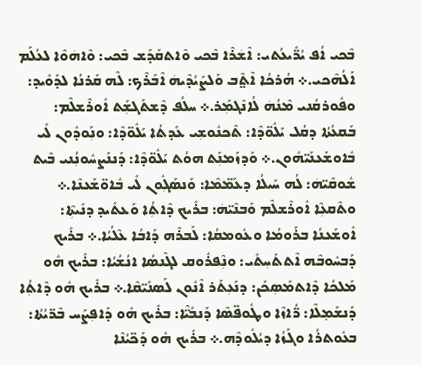ܒܶܟܝ ܐܳܦ ܝܳܪ̈ܺܝܥܳܬܝ: ܐܶܫܿܪܶܐ ܒܶܟܝ ܘܶܐܬܩܰܕܰܫ ܒܶܟܝ: ܘܶܐܗܿܘܶܐ ܠܥܳܠܰܡ ܐܰܠܳܗܶܟܝ.܀ ܗܳܪܟܳܐ ܐܶܬܶ݀ܒ ܘܰܠܨܰܝܳܕܶܝܗܿ ܐܶܒܰܪܶܟ: ܠܶܗ ܩܰܪܢܳܐ ܠܕܰܘܺܝܕ: ܘܦܽܘܪܩܳܢܝ ܡܶܢܳܗܿ ܠܳܐܢܶܓܡܼܰܪ.܀ ܚܠܳܦ ܕܶܫܬܰܓܫܼܰܬ ܐܽܘܪܶܫܠܶܡ: ܒܰܩܥܳܬܳܐ ܕܩܳܠ ܝܰܠܽܘ̈ܕܶܐ: ܬܶܟܢܽܘܫܼܝ ܥܺܕܬܳܐ ܝܰܠܽܘ̈ܕܶܐ: ܘܢܼܰܘܕܽܘܢ ܠܺܝ ܒܽܐܘܫܰܥܢܰܝ̈ܗܽܘܢ.܀ ܘܰܕܙܰܡܢܼܰܬ ܗܘܳܬ ܝܰܠܽܘ̈ܕܶܐ: ܕܰܢܢܰܨܚܽܘܢܼܳܢܝ ܒܶܝܬ ܫܽܘܩܶܝ̈ܗܿ: ܠܳܗ ܚܰܝܠܳܐ ܕܥܰܡ̈ܡܶܐ: ܘܰܢܣܰܓܼܽܘܢ ܠܺܝ ܒܽܐܘ̈ܫܰܥܢܶܐ.܀ ܘܬܶܩܥܼܶܐ ܐܽܘܪܶܫܠܶܡ ܘܰܒܢܶܝ̈ܗܿ: ܒܪܺܝܟ ܕܶܐܬܼܳܐ ܘܰܥܬܺܝܕ ܕܢܺܝܬܼܶܐ: ܐܽܘܫܰܥܢܳܐ ܒܪܰܘܡܳܐ ܘܥܽܘܡܩܳܐ: ܠܰܒܪܶܗ ܕܰܐܒܳܐ ܥܶܠܳܝܳܐ.܀ ܒܪܺܝܟ ܕܰܒܚܽܘܒܶܗ ܐܶܬܬܰܚܼܬܺܝ: ܘܢܼܶܦܪܽܘܩ ܠܓܶܢܣܳܐ ܐܢܳܫܳܝܳܐ: ܒܪܺܝܟ ܗܽܘ ܡܰܠܟܳܐ ܕܶܐܬܡܰܣܼܟܰܢ: ܕܢܰܥܼܬܰܪ ܐܶܢܽܘܢ ܠܰܣܢܺܝ̈ܩܶܐ.܀ ܒܪܺܝܟ ܗܽܘ ܕܶܐܬܼܳܐ ܕܰܢܫܰܡ݂ܠܶܐ: ܪ̈ܳܐܙܶܐ ܘܛܽܘܦ̈ܣܶܐ ܕܰܢܒܺܝ̈ܶܐ: ܒܪܺܝܟ ܗܽܘ ܕܰܐܦܼܨܰܚ ܒܶܪ̈ܝܳܬܳܐ: ܒܥܽܘܬܪܳܐ ܘܓܰܙܳܐ ܕܝܳܠܽܘܕܶܗ.܀ ܒܪܺܝܟ ܗܽܘ ܕܰܟ̈ܝܳܢܶܐ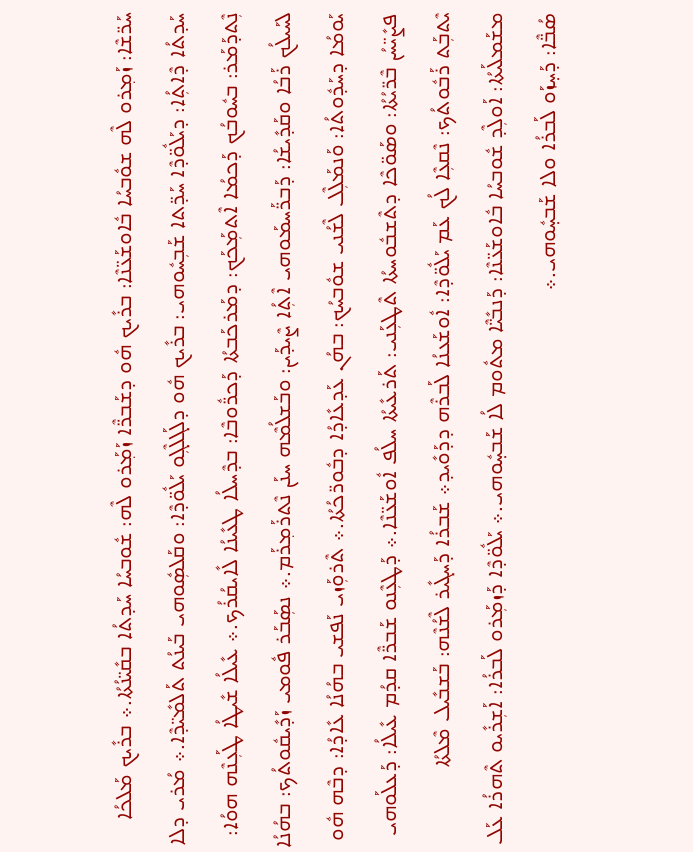ܚܰܪ̈ܫܶܐ: ܙܰܡ݂ܪܘ ܠܶܗ ܫܘܽܒܚܳܐ ܒܽܐܘܫܰܥ̈ܢܶܐ: ܒܪܺܝܟ ܗܽܘ ܕܫܰܒܪ̈ܶܐ ܙܰܡ݂ܰܪܘ ܠܶܗ: ܫܽܘܒܚܳܐ ܚܰܕܬܳܐ ܒܩܺܝ̈ܢܳܬܳܐ.܀ ܒܪܺܝܟ ܡܰܠܟܳܐ ܚܰܕܬܳܐ ܕܶܐܬܼܳܐ: ܕܝܰܠܽܘ̈ܕܶܐ ܚܰܕ̈ܬܐ ܫܰܒܼܚܽܘܗܝ: ܒܪܺܝܟ ܗܽܘ ܕܠܰܓܠܶܓܼܘ ܝܰܠܽܘ̈ܕܶܐ: ܘܩܰܠܣܼܽܘܗܝ ܒܰܝܢܳܬ ܬܰܠܡܺܝ̈ܕܶܐ.܀ ܡܳܪܝ ܕܠܐ ܢܼܶܬܕܰܡܰܪ: ܒܚܽܘܒܳܟ ܕܰܟܡܳܐ ܐܶܬܡܼܰܟܰܟ: ܕܡܰܪܟܰܒܬܳܐ ܕܰܟܪ̈ܽܘܒܶܐ: ܒܕܶܚܠܳܐ ܛܥܺܝܢܳܐ ܠܺܐܝܩܳܪܳܟ.܀ ܥܺܝܠܳܐ ܫܺܝܛܳܐ ܛܰܥܼܢܶܗ ܗܘܳܐ: ܠܚܰܝܠܳܟ ܪܰܒܳܐ ܘܩܰܕܺܝܫܳܐ: ܕܰܒܪ̈ܰܚܡܰܘܗܝ ܐܶܬܼܳܐ ܨܶܝܕܰܝܢ: ܘܒܰܫܠܳܡܶܗ ܚܢܰܢ ܢܶܬܪܰܡ݂ܪܰܡ.܀ ܢܣܼܰܒܰܪ ܦܽܘܡܝ ܙܰܕܺܝܩܽܘܬܳܟ: ܒܗܳܢܳܐ ܝܰܘܡܳܐ ܕܚܰܕܽܘܬܳܐ: ܘܰܢܡܰܠܼܶܠ ܠܶܫܳܢܝ ܫܘܽܒܚܳܟ: ܒܗܳܢ ܥܰܕܥܺܐܕܳܐ ܕܒܽܘܪ̈ܟܳܬܳܐ.܀ ܬܶܪܘܼܰܙܝ ܢܰܦܫܝ ܒܗܳܢܳܐ ܥܺܐܕܳܐ: ܕܒܶܗ ܗܽܘ ܦܨܺܝ̈ܚܳܢ ܒܶܪ̈ܝܳܬܳܐ: ܘܣܰܘ̈ܟܶܐ ܕܬܶܫܒܽܘܚܬܳܐ ܬܶܛܥܼܰܢܝ: ܬܰܪܥܺܝܬܳܐ ܚܠܳܦ ܐܽܘܫܰܥ̈ܢܶܐ.܀ ܕܰܛܥܼܶܢܘ ܫܰܒܪ̈ܶܐ ܩܕܳܡ ܥܺܝܠܳܐ: ܕܰܥܠܰܘܗܝ ܝܶܬܒܼܰܬ ܪܰܒܽܘܬܳܟ: ܢܶܩܥܼܶܐ ܠܳܟ ܥܰܡ ܝܰܠܽܘ̈ܕܶܐ: ܐܽܘܫܰܥܢܳܐ ܠܰܒܪܶܗ ܕܕܰܘܺܝܕ܀ ܫܰܒܪܳܐ ܕܰܚܓܺܝܪ ܠܶܫܳܢܶܗ: ܒܰܫܒܺܝܠ ܡܶܠܬܳܐ ܡܫܰܡܠܰܝܬܳܐ: ܐܰܘܠܼܶܕ ܫܽܘܒܚܳܐ ܒܽܐܘܫܰܥ̈ܢܶܐ: ܕܰܢܒܺܝ̈ܶܐ ܡܬܽܘܡ ܠܳܐ ܫܰܒܚ̣ܽܘܗܝ.܀ ܝܰܠܽܘ̈ܕܶܐ ܕܰܙܡܼܰܪܘ ܠܰܒܪܳܐ: ܐܰܫܼܪܺܝܘ ܬܶܗܪܳܐ ܥܰܠ ܣܳܒ̈ܶܐ: ܕܰܚ̣ܙܰܘ ܠܰܒܪܳܐ ܘܠܐ ܫܰܒܚ̣ܽܘܗܝ.܀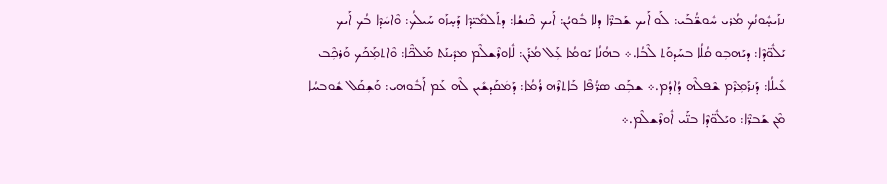ܢܙܰܝܚ̣ܽܘܢܳܟ ܡܳܪܝ ܚܽܘܫ̈ܳܒܰܝ: ܠܰܘ ܐܰܝܟ ܫܰܒܪ̈ܶܐ ܕܠܐ ܒܽܘܝܳܢ: ܐܰܝܟ ܟܶܢܫܳܐ: ܕܬܰܠܡܺܝ̈ܕܶܐ ܕܰܚ̣ܙܰܘ ܚܰܝܠܳܟ: ܘܶܐܚܿܕܶܐ ܒܳܟ ܐܰܝܟ ܝܰܠܽܘ̈ܕܶܐ: ܕܝܰܗܒܼܘ ܩܳܠܳܐ ܒܚܰܕܘܰܬ ܠܶܒܳܐ.܀ ܒܗܳܢܳܐ ܝܰܘܡܳܐ ܥܼܰܠ ܡܳܪܰܢ: ܠܽܐܘܪܶܫܠܶܡ ܡܕܺܝܢܰܬ ܡܰܠܟ̈ܶܐ: ܘܶܐܬܡܼܰܟܰܟ ܘܰܪܟܼܶܒ ܥܺܝܠܳܐ: ܕܰܢܪܰܡܼܪܶܡ ܫܶܦܠܶܗ ܕܳܐܕܳܡ.܀ ܫܒܼܰܩ ܣܪ̈ܳܦܶܐ ܒܰܐܬܪܶܗ ܪܳܡܳܐ: ܕܰܡܿܩܰܕܫܺܝܢ ܠܶܗ ܥܰܡ ܐܰܒܽܘܗܝ: ܘܰܫܼܩܰܠ ܫܽܘܒܚܳܐ ܡܶܢ ܫܰܒܪ̈ܶܐ: ܘܝܰܠܽܘ̈ܕܶܐ ܒܢ̈ܰܝ ܐܽܘܪܶܫܠܶܡ.܀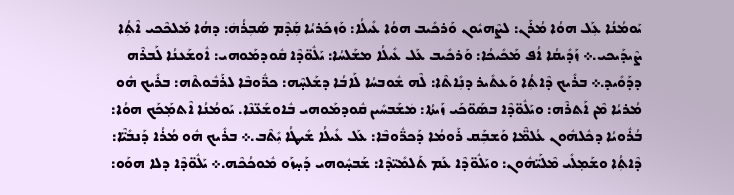ܝܰܘܡܳܢܳܐ ܥܼܰܠ ܗܘܳܐ ܡܳܪܰܢ: ܠܨܶܗܝܽܘܢ ܘܰܪܟܺܝܒ ܗܘܳܐ ܥܺܝܠܳܐ: ܘܰܙܟܰܪܝܳܐ ܩܼܰܕܶܡ ܣܰܒܼܪܳܗܿ: ܕܗܳܐ ܡܰܠܟܶܟܝ ܐܶܬܼܳܐ ܨܶܝܕܰܝܟܝ.܀ ܙܰܕܺܝܩܳܐ ܐܳܦ ܡܰܟܺܝܟܳܐ: ܘܰܪܟܺܝܒ ܥܰܠ ܥܺܝܠܳܐ ܡܫܰܠܚܳܐ: ܝܰܠܽܘ̈ܕܶܐ ܩܽܘܕܡܰܘܗܝ: ܐܽܘܫܰܥܢܳܐ ܠܰܒܪܶܗ ܕܕܰܘܺܝܕ.܀ ܒܪܺܝܟ ܕܶܐܬܼܳܐ ܘܰܥܬܺܝܪ ܕܢܼܺܐܬܶܐ: ܠܶܗ ܫܽܘܒܚܳܐ ܠܰܐܒܳܐ ܕܫܰܠܚ̣ܶܗ: ܟܪ̈ܽܘܒܶܐ ܠܪܰܒܽܘܬܶܗ: ܒܪܺܝܟ ܗܽܘ ܡܳܪܝܳܐ ܡܶܢ ܐܰܬܪܶܗ: ܘܝܰܠܽܘ̈ܕܶܐ ܒܣܰܘ̈ܟܰܝ ܙܰܝܬܳܐ: ܡܿܫܰܒܚܺܝܢ ܩܽܘܕܡܰܘܗܝ ܒܽܐܘܫܰܥ̈ܢܶܐ. ܝܰܘܡܳܢܳܐ ܐܶܬܡ݂ܰܟܰܟ ܗܘܳܐ: ܒܳܪܽܘܝܳܐ ܕܟܽܠܗܽܘܢ ܥܳܠܡ̈ܶܐ ܘܰܫܒܼܰܩ ܪܰܘܡܳܐ ܕܰܟܪ̈ܽܘܒܶܐ: ܥܰܠ ܥܺܝܠܳܐ ܫܺܝܛܳܐ ܝܼܺܬܶܒ.܀ ܒܪܺܝܟ ܗܽܘ ܡܳܪܳܐ ܕܰܢܒܺܝ̈ܶܐ: ܕܶܐܬܼܳܐ ܘܫܰܡ݂ܠܺܝ ܡܶܠܰܝ̈ܗܽܘܢ: ܘܝܰܠܽܘ̈ܕܶܐ ܥܰܡ ܬܰܠܡܺܝ̈ܕܶܐ: ܫܰܒܚ̣ܽܘܗܝ ܕܰܚ̣ܙܰܘ ܡܽܘܟܳܟܶܗ.܀ ܝܰܠܽܘ̈ܕܶܐ ܕܠܐ ܗܘܰܘ: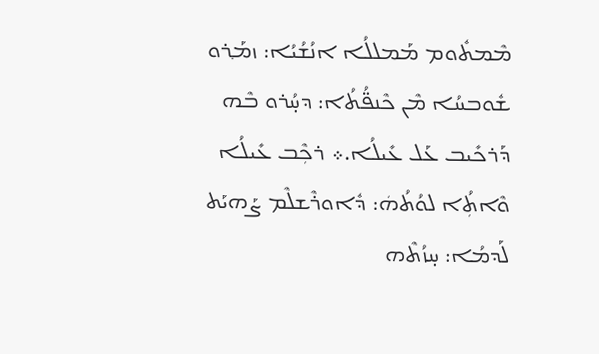ܡܶܡܬܽܘܡ ܡܰܡܠܠܳܐ ܐܢܳܫܳܝܳܐ: ܙܡ݂ܰܪܘ ܫܽܘܒܚܳܐ ܡܶܢ ܟܶܢܦ̈ܳܬܳܐ: ܕܚ̣ܳܪܘ ܒܶܗ ܕܰܪܟܺܝܒ ܥܰܠ ܥܺܝܠܳܐ.܀ ܪܟܼܶܒ ܥܺܝܠܳܐ ܘܶܐܬܼܳܐ ܠܘܳܬܳܗܿ: ܕܽܐܘܪܶܫܠܶܡ ܨܰܗܝܰܬ ܠܰܕܡܳܐ: ܚ̣ܙܳܬܶܗ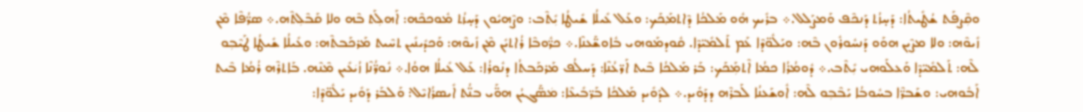ܘܩܼܶܨܦܰܬ ܫܳܛܺܝܬܳܐ: ܕܰܚ̣ܙܳܬ ܕܰܢܟܶܦ ܘܰܡܨܰܠܠ.܀ ܒܪܺܝܟ ܗܽܘ ܡܰܠܟܳܐ ܕܶܐܬܡ݂ܰܟܰܟ: ܘܥܰܠ ܥܺܝܠܳܐ ܫܺܝܛܳܐ ܝܼܺܬܶܒ: ܘܨܶܗܝܽܘܢ ܕܰܚ̣ܙܳܬ ܡܽܘܟܟܶܗ: ܐܰܗܠܼܰܬ ܒܶܗ ܘܠܐ ܩܰܒܶܠܼܬܶܗ.܀ ܣܪ̈ܳܦܶܐ ܡܶܢ ܙܺܝܘܶܗ: ܘܠܐ ܡܨܶܝܢ ܗܘܰܘ ܕܰܢܚܽܘܪܽܘܢ ܒܶܗ: ܘܝܰܠܽܘ̈ܕܶܐ ܥܰܡ ܬܰܠܡܺܝ̈ܕܶܐ. ܩܽܘܕܡܰܘܗܝ ܒܽܐܘܫ̈ܰܥܢܶܐ.܀ ܟܪ̈ܽܘܒܶܐ ܪܳܐܬܝܺܢ ܡܶܢ ܙܺܝܘܶܗ: ܘܰܟܕܺܝܢܺܝܢ ܬܚܶܝܬ ܡܰܪܟܰܒܬܶܗ: ܘܥܺܝܠܳܐ ܫܺܝܛܳܐ ܛܰܝܶܒܼܘ ܠܶܗ: ܬܰܠܡܺܝ̈ܕܶܐ ܘܰܥܠܰܘܗܝ ܝܼܺܬܶܒ.܀ ܕܽܘܡܳܪܳܐ ܟܡܳܐ ܐܶܬܡܼܰܟܰܟ: ܒܰܪ ܡܰܠܟܳܐ ܒܶܝܬ ܐܰܪ̈ܥܳܢܶܐ: ܕܰܚܠܳܦ ܡܰܪܟܰܒܬܳܐ ܕܢܽܘܪܳܐ: ܥܰܠ ܥܺܝܠܳܐ ܗܘܳܐ.܀ ܢܽܘܪ̈ܳܢܶܐ ܙܳܝܿܥܺܝܢ ܡܶܢܶܗ. ܒܰܐܬܪܶܗ ܪܳܡܳܐ ܒܶܝܬ ܐܰܒܽܘܗܝ: ܘܫܰܒܪ̈ܶܐ ܒܚܽܘܒܳܐ ܝܰܒܶܒܼܘ ܠܶܗ: ܐܽܘܫܰܥܢܳܐ ܠܰܒܪܶܗ ܕܕܰܘܺܝܕ.܀ ܠܕܰܘܺܝܕ ܡܰܠܟܳܐ ܒܰܪ̈ܒܺܝܥܶܐ: ܡܿܣ̈ܰܓܝܳܢ ܗܘ̈ܰܝ ܒܢ̈ܳܬ ܐܺܝܣܪܳܐܝܶܠ: ܘܰܠܒܰܪ ܕܰܘܺܝܕ ܝܰܠܽܘ̈ܕܶܐ: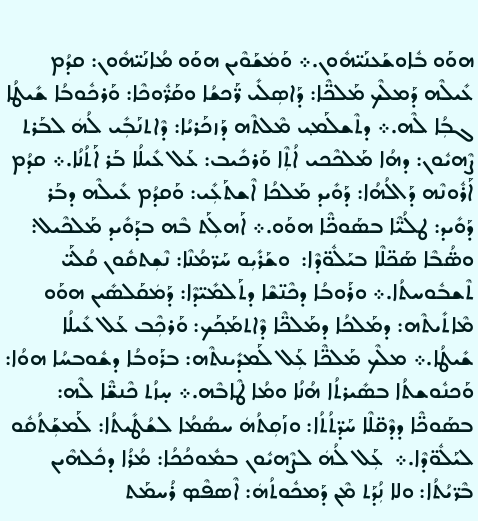ܗܘܰܘ ܒܽܐܘܫܰܥܢܰܝ̈ܗܽܘܢ.܀ ܘܰܡܿܫܰܘܶܝܢ ܗܘܰܘ ܡܳܐܢܰܝ̈ܗܽܘܢ: ܩܕܳܡ ܥܺܝܠܶܗ ܕܰܡܠܶܟ ܡܰܠܟ̈ܶܐ: ܕܰܐܣܼܠܺܝ ܪ̈ܰܟܫܳܐ ܘܩܰܪ̈ܽܘܟܶܐ: ܘܰܪܟܽܘܒܳܐ ܫܺܝܛܳܐ ܓܒܼܳܐ ܠܶܗ.܀ ܕܬܶܫܠܰܡ݂ܝ ܡܶܠܬܶܗ ܕܰܙܟܰܪܝܳܐ: ܕܶܐܬܢܰܒܼܺܝ ܠܳܗܿ ܠܒܰܪܬ ܨܶܗܝܽܘܢ: ܕܗܳܐ ܡܰܠܟܶܟܝ ܐܳܬܼܶܐ ܘܰܪܟܺܝܒ: ܥܰܠ ܥܺܝܠܳܐ ܒܰܪ ܐܰܬܳܢܳܐ.܀ ܩܕܳܡ ܐܰܪܽܘܢܶܗ ܕܰܐܠܳܗܳܐ: ܕܰܘܺܝܕ ܡܰܠܟܳܐ ܐܶܫܬܰܥܼܺܝ: ܘܰܩܕܳܡ ܥܺܝܠܶܗ ܕܒܰܪ ܕܰܘܺܝܕ: ܛܠܳܝ̈ܶܐ ܒܣܰܘܟ̈ܶܐ ܗܘܰܘ.܀ ܐܰܗܠܼܰܬ ܒܶܗ ܒܕܰܘܺܝܕ ܡܰܠܟܶܝܠ: ܘܣ̈ܳܒܶܐ ܣܰܟ̈ܠܶܐ ܒܝܰܠܽܘ̈ܕܶܐ:  ܘܫܰܪܺܝܼܘ ܚܰܪ̈ܡܳܢܶܐ: ܢܶܫܼܬܩܽܘܢ ܩܳܠܰܝ̈ ܬܶܫܒܽܘܚܬܳܐ.܀ ܘܪܰܘܒܳܐ ܕܟܶܢ̈ܫܶܐ ܕܬܰܠܡܺܝ̈ܕܶܐ: ܕܰܡܿܩܰܠܣܺܝܢ ܗܘܰܘ ܡܶܐܬܺܝܬܶܗ: ܕܡܰܠܟܳܐ ܕܡܰܠܟ̈ܶܐ ܕܶܐܬܡ݂ܰܟܰܟ: ܘܰܪܟܼܶܒ ܥܰܠ ܥܺܝܠܳܐ ܫܺܝܛܳܐ.܀ ܡܠܶܟ ܡܰܠܟ̈ܶܐ ܥܼܰܠ ܠܰܡܕܺܝܢܬܶܗ: ܒܪܰܘܒܳܐ ܕܫܽܘܒܚܳܐ ܗܘܳܐ: ܘܰܟܢܽܘܫܬܳܐ ܒܣܺܝܪܬܳܐ ܗܳܢܳܐ ܘܡܳܐ ܛܶܐܒܶܗ.܀ ܚ̣ܙܳܬ ܟܶܢܫ̈ܶܐ ܠܶܗ: ܒܣܰܘܟ̈ܶܐ ܕܕܶܩ̈ܠܶܐ ܚܰܕ̈ܬܳܬܳܐ: ܘܙܰܩܼܬܳܗܿ ܚܣܳܡܳܐ ܠܫܳܛܺܝܬܳܐ: ܠܰܡܫܼܰܬܳܩܽܘ ܠܝܰܠܽܘ̈ܕܶܐ.܀  ܥܼܰܠ ܠܳܗܿ ܠܨܶܗܝܽܘܢ ܒܡܽܘܟܳܟܳܐ: ܡܳܪܳܐ ܕܟܽܠܗܶܝܢ ܒܶܪ̈ܝܳܬܳܐ: ܘܠܐ ܢܼܳܕܰܬ ܡܶܢ ܕܰܡܟܽܘܬܳܗܿ: ܐܶܣܦܶܤ ܪܳܚܡܰܬ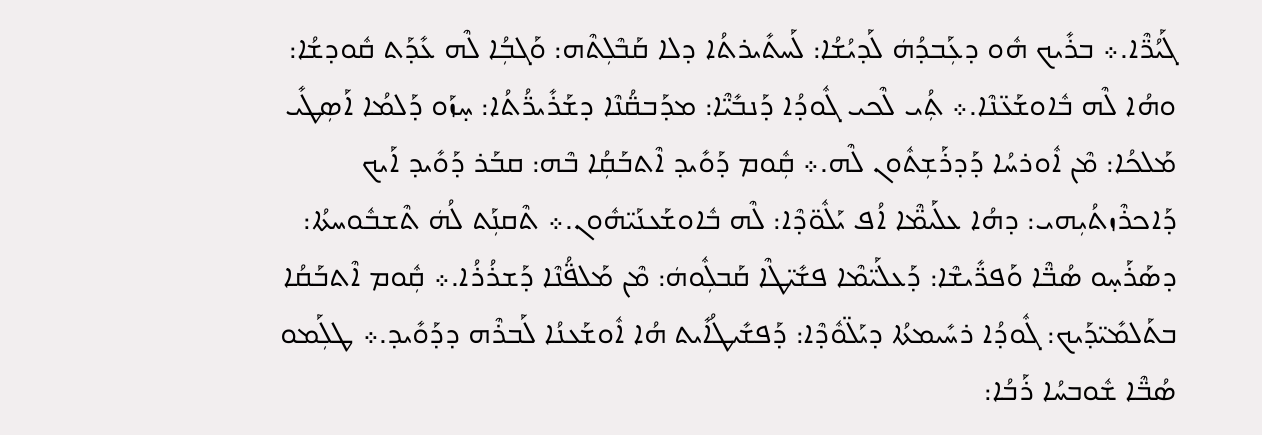ܓܰܝܳܪ̈ܶܐ.܀ ܒܪܺܝܟ ܗܽܘ ܕܥܼܰܒܕܳܗܿ ܠܰܕܝܳܫܳܐ: ܠܰܚܬܺܝܪܬܳܐ ܕܠܐ ܩܰܒܶܠܼܬܶܗ: ܘܰܓܒܼܳܐ ܠܶܗ ܥܺܕܰܬ ܩܽܘܕܫܳܐ: ܘܗܳܐ ܠܶܗ ܒܽܐܘܫܰܥ̈ܢܶܐ.܀ ܬܼܳܝ ܠܶܟܝ ܓܽܘܕܳܐ ܕܰܢܒܺܝ̈ܶܐ: ܡܕܰܒܩ̈ܳܢܶܐ ܕܫܰܪܺܝܪ̈ܳܬܳܐ: ܚ̣ܙܰܘ ܕܰܠܡܳܐ ܐܰܣܼܛܺܝ ܡܰܠܟܳܐ: ܡܶܢ ܐܽܘܪܚܳܐ ܕܰܕܪܰܫܼܬܽܘܢ ܠܶܗ.܀ ܩܼܽܘܡ ܕܰܘܺܝܕ ܐܶܬܒܰܩܼܳܐ ܒܶܗ: ܩܒܰܪ ܕܰܘܺܝܕ ܐܰܝܟ ܕܰܐܟܪܶܙܬܳܝܼܗܝ: ܕܗܳܐ ܥܠܰܝܡ̈ܶܐ ܐܳܦ ܝܰܠܽܘ̈ܕܶܐ: ܠܶܗ ܒܽܐܘܫܰܥܢܰܝ̈ܗܽܘܢ.܀ ܬܶܩܢܼܰܬ ܠܳܗܿ ܬܶܫܒܽܘܚܬܳܐ: ܕܣܰܪܰܚ̣ܘ ܣܳܒ̈ܶܐ ܘܰܦܪ̈ܺܝܫܶܐ: ܕܰܥܠܰܝ̈ܡܶܐ ܦܫܺܝ̈ܛܶܐ ܩܰܒܠܼܽܘܗܿ: ܡܶܢ ܡܰܠܦ̈ܳܢܶܐ ܕܰܫܪܳܪܳܐ.܀ ܩܼܽܘܡ ܐܶܬܒܰܩܳܐ ܒܬܰܠܡܺܝ̈ܕܰܝܟ: ܓܽܘܕܳܐ ܪܚܺܝܡܬܳܐ ܕܝܰܠ̈ܘܽܕܶܐ: ܕܰܦܫܺܝܛܳܐܺܝܬ ܗܳܐ ܐܽܘܫܰܥܢܳܐ ܠܰܒܪܶܗ ܕܕܰܘܺܝܕ.܀ ܛܠܼܰܡܘ ܣܳܒ̈ܶܐ ܫܽܘܒܚܳܐ ܪܰܒܳܐ: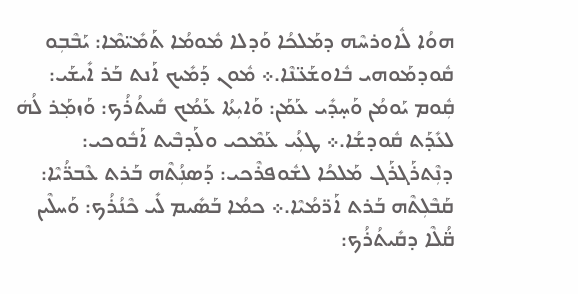ܗܘܳܐ ܠܽܐܘܪܚܶܗ ܕܡܰܠܟܳܐ ܘܰܕܠܐ ܡܽܘܡܳܐ ܬܰܡܺܝ̈ܡܶܐ: ܝܰܒܶܒܼܘ ܩܽܘܕܡܰܘܗܝ ܒܽܐܘܫܰܥ̈ܢܶܐ.܀ ܡܽܘܢ ܕܰܡܺܝܟ ܐܰܢܬ ܒܰܪ ܐܺܝܫܰܝ: ܩܼܽܘܡ ܝܰܘܡܳܢ ܘܰܚ̣ܕܺܝ ܥܰܡܰܢ: ܘܰܐܝܼܬܳܐ ܥܰܡܳܟ ܩܺܝܬܳܪܳܟ: ܘܰܙܡ݂ܰܪ ܠܳܗܿ ܠܥܺܕܰܬ ܩܽܘܕܫܳܐ.܀ ܛܥܼܳܝ ܥܰܡܶܟܝ ܘܠܰܕܒܶܝܬ ܐܰܒܽܘܟܝ: ܕܢܼܶܬܪܰܓܪܰܓ ܡܰܠܟܳܐ ܠܫܽܘܦܪܶܟܝ: ܕܰܣܢܼܳܬܶܗ ܒܰܪܬ ܥܶܒܪ̈ܳܝܶܐ: ܩܰܒܶܠܼܬܶܗ ܒܰܪܬ ܐܰܪ̈ܡܳܝܶܐ.܀ ܟܡܳܐ ܒܰܣܺܝܡ ܠܺܝ ܟܶܢܳܪܳܟ: ܘܰܚܠܶܝܢ ܩ̈ܳܠܶܐ ܕܩܺܝܬܳܪܳܟ: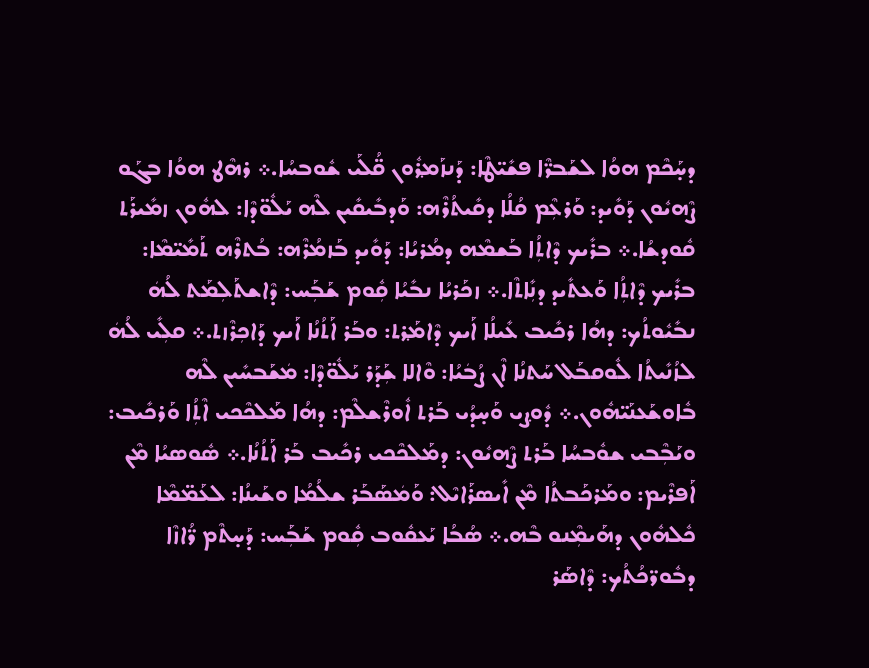ܕܚ̣ܰܟܶܡ ܗܘܳܐ ܠܫܰܒܪ̈ܶܐ ܦܫܺܝ̈ܛܶܐ: ܕܰܢܙܰܡ݂ܪܽܘܢ ܩ̈ܳܠܰܝ ܫܽܘܒܚܳܐ.܀ ܪܗܶܛ ܗܘܳܐ ܒܓܰܘ ܨܶܗܝܽܘܢ ܕܰܘܺܝܕ: ܘܰܪܥܼܶܡ ܩܳܠܳܐ ܕܩܺܝܬܳܪܶܗ: ܘܰܕܒܺܝܩܺܝܢ ܠܶܗ ܝܰܠܽܘ̈ܕܶܐ: ܠܗܽܘܢ ܙܡܺܝܪܰܬ ܩܽܘܕܫܳܐ.܀ ܒܪܺܝܟ ܕܶܐܬܼܳܐ ܒܰܫܡܶܗ ܕܡܳܪܝܳܐ: ܕܰܘܺܝܕ ܒܰܙܡܳܪܶܗ: ܒܳܬܪܶܗ ܬܰܡܺܝ̈ܡܶܐ: ܒܪܺܝܟ ܕܶܐܬܼܳܐ ܘܰܥܬܺܝܕ ܕܢܼܺܐܬܶܐ.܀ ܙܟܰܪܝܳܐ ܢܒܺܝܳܐ ܩܼܽܘܡ ܫܰܒܼܰܚ: ܕܶܐܫܬܰܠܼܡܰܬ ܠܳܗܿ ܢܒܺܝܽܘܬܳܟ: ܕܗܳܐ ܪܟܺܝܒ ܥܺܝܠܳܐ ܐܰܝܟ ܕܶܐܡ݂ܰܪܬ: ܘܒܰܪ ܐܰܬܳܢܳܐ ܐܰܝܟ ܕܰܐܟܼܪܶܙܬ.܀ ܩܠܼܺܝ ܠܳܗܿ ܠܙܳܢܺܝܬܳܐ ܠܽܘܩܒܰܠ ܚܰܬܢܳܐ ܐܶܢ ܨܳܒܿܝܳܐ: ܘܶܐܠܐ ܫܼܰܕܰܪ ܝܰܠܽܘ̈ܕܶܐ: ܡܿܫܰܒܚܺܝܢ ܠܶܗ ܒܽܐܘܫܰܥܢܰܝ̈ܗܽܘܢ.܀ ܕܽܘ݂ܨܝ ܘܰܚ̣ܕܳܝ ܒܰܪܬ ܐܽܘܪܶܫܠܶܡ: ܕܗܳܐ ܡܰܠܟܶܟܝ ܐܶܬܼܳܐ ܘܰܪܟܺܝܒ: ܘܝܰܒܼܶܒܝ ܫܘܽܒܚܳܐ ܒܰܪܬ ܨܶܗܝܽܘܢ: ܕܡܰܠܟܶܟܝ ܪܟܺܝܒ ܒܰܪ ܐܰܬܳܢܳܐ.܀ ܣܽܘܣܝܳܐ ܡܶܢ ܐܰܦܪܶܝܡ: ܘܡܰܪܟܰܒܬܳܐ ܡܶܢ ܐܺܝܣܪܰܐܝܶܠ: ܘܰܡܿܣܰܒܰܪ ܫܠܳܡܳܐ ܘܫܰܝܢܳܐ: ܠܥܰܡ̈ܡܶܐ ܟܽܠܗܽܘܢ ܕܗܰܝܡܼܶܢܘ ܒܶܗ.܀ ܣܳܒܳܐ ܝܰܥܩܽܘܒ ܩܼܽܘܡ ܫܰܒܼܰܚ: ܕܰܚ̣ܬܶܡ ܪ̈ܳܐܙܶܐ ܕܒܽܘܪ̈ܟܳܬܳܟ: ܕܶܐܣܰܪ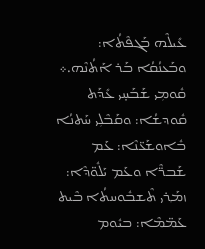ܥܺܝܠܶܗ ܒܰܓܦܶܬܳܐ: ܘܒܰܥܢܳܩܳܐ ܒܰܪ ܐܰܬܳܢܶܗ.܀ ܩܽܘܡܼܝ ܫܰܒܰܚ̣ܝ ܥܺܕܰܬ ܩܽܘܕܫܳܐ: ܘܩܰܒܶܠܼܝ ܚܰܬܢܳܐ ܒܽܐܘܫܰܥ̈ܢܶܐ: ܥܰܡ ܫܰܒܪ̈ܶܐ ܘܥܰܡ ܝܰܠܽܘ̈ܕܶܐ: ܙܡ݂ܰܪܝ ܬܶܫܒܽܘܚܬܳܐ ܒܶܝܬ ܥܰܡ̈ܡܶܐ: ܒܝܽܘܡ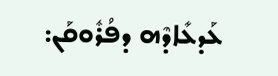ܥܰܕܥܺܐܕܶܗ ܕܦܳܪܽܘܩܰܢ: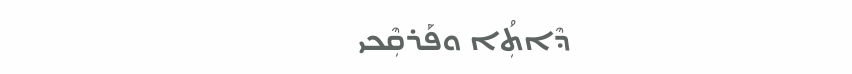ܕܶܐܬܼܳܐ ܘܦܰܪܩܼܶܟܝ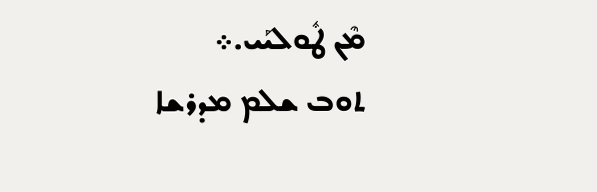ܡܶܢ ܛܽܘܠܝܰܝ.܀
ܬܘܒ ܫܠܡ ܡܕܪܫܐ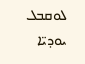ܠܘܩܒܠ ܝܘܕܝ̈ܐ